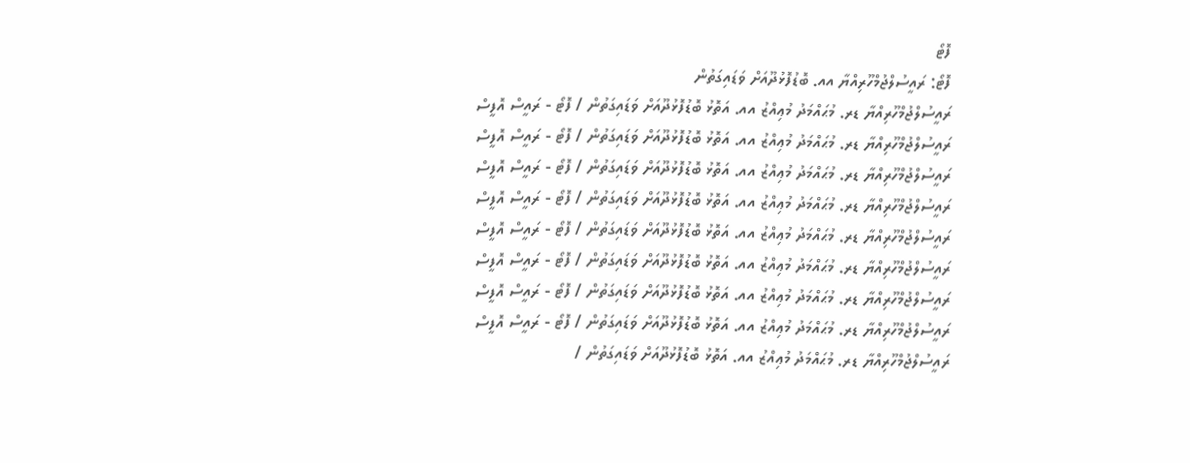ފޮޓޯ
ފޮޓޯ: ރައީސުލްޖުމްހޫރިއްޔާ އއ. ބޮޑުފޮޅުދޫއަށް ވަޑައިގަތުން
ރައީސުލްޖުމްހޫރިއްޔާ ޑރ. މުޙައްމަދު މުޢިއްޒު އއ. އަތޮޅު ބޮޑުފޮޅުދޫއަށް ވަޑައިގަތުން / ފޮޓޯ - ރައީސް އޮފީސް
ރައީސުލްޖުމްހޫރިއްޔާ ޑރ. މުޙައްމަދު މުޢިއްޒު އއ. އަތޮޅު ބޮޑުފޮޅުދޫއަށް ވަޑައިގަތުން / ފޮޓޯ - ރައީސް އޮފީސް
ރައީސުލްޖުމްހޫރިއްޔާ ޑރ. މުޙައްމަދު މުޢިއްޒު އއ. އަތޮޅު ބޮޑުފޮޅުދޫއަށް ވަޑައިގަތުން / ފޮޓޯ - ރައީސް އޮފީސް
ރައީސުލްޖުމްހޫރިއްޔާ ޑރ. މުޙައްމަދު މުޢިއްޒު އއ. އަތޮޅު ބޮޑުފޮޅުދޫއަށް ވަޑައިގަތުން / ފޮޓޯ - ރައީސް އޮފީސް
ރައީސުލްޖުމްހޫރިއްޔާ ޑރ. މުޙައްމަދު މުޢިއްޒު އއ. އަތޮޅު ބޮޑުފޮޅުދޫއަށް ވަޑައިގަތުން / ފޮޓޯ - ރައީސް އޮފީސް
ރައީސުލްޖުމްހޫރިއްޔާ ޑރ. މުޙައްމަދު މުޢިއްޒު އއ. އަތޮޅު ބޮޑުފޮޅުދޫއަށް ވަޑައިގަތުން / ފޮޓޯ - ރައީސް އޮފީސް
ރައީސުލްޖުމްހޫރިއްޔާ ޑރ. މުޙައްމަދު މުޢިއްޒު އއ. އަތޮޅު ބޮޑުފޮޅުދޫއަށް ވަޑައިގަތުން / ފޮޓޯ - ރައީސް އޮފީސް
ރައީސުލްޖުމްހޫރިއްޔާ ޑރ. މުޙައްމަދު މުޢިއްޒު އއ. އަތޮޅު ބޮޑުފޮޅުދޫއަށް ވަޑައިގަތުން / ފޮޓޯ - ރައީސް އޮފީސް
ރައީސުލްޖުމްހޫރިއްޔާ ޑރ. މުޙައްމަދު މުޢިއްޒު އއ. އަތޮޅު ބޮޑުފޮޅުދޫއަށް ވަޑައިގަތުން /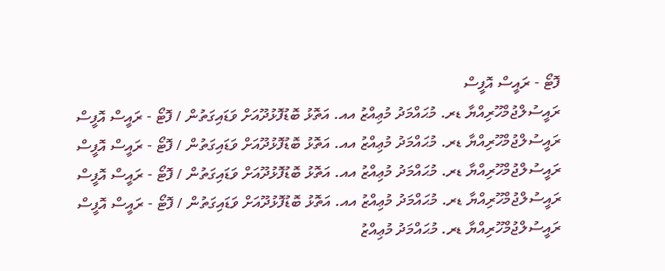ފޮޓޯ - ރައީސް އޮފީސް
ރައީސުލްޖުމްހޫރިއްޔާ ޑރ. މުޙައްމަދު މުޢިއްޒު އއ. އަތޮޅު ބޮޑުފޮޅުދޫއަށް ވަޑައިގަތުން / ފޮޓޯ - ރައީސް އޮފީސް
ރައީސުލްޖުމްހޫރިއްޔާ ޑރ. މުޙައްމަދު މުޢިއްޒު އއ. އަތޮޅު ބޮޑުފޮޅުދޫއަށް ވަޑައިގަތުން / ފޮޓޯ - ރައީސް އޮފީސް
ރައީސުލްޖުމްހޫރިއްޔާ ޑރ. މުޙައްމަދު މުޢިއްޒު އއ. އަތޮޅު ބޮޑުފޮޅުދޫއަށް ވަޑައިގަތުން / ފޮޓޯ - ރައީސް އޮފީސް
ރައީސުލްޖުމްހޫރިއްޔާ ޑރ. މުޙައްމަދު މުޢިއްޒު އއ. އަތޮޅު ބޮޑުފޮޅުދޫއަށް ވަޑައިގަތުން / ފޮޓޯ - ރައީސް އޮފީސް
ރައީސުލްޖުމްހޫރިއްޔާ ޑރ. މުޙައްމަދު މުޢިއްޒު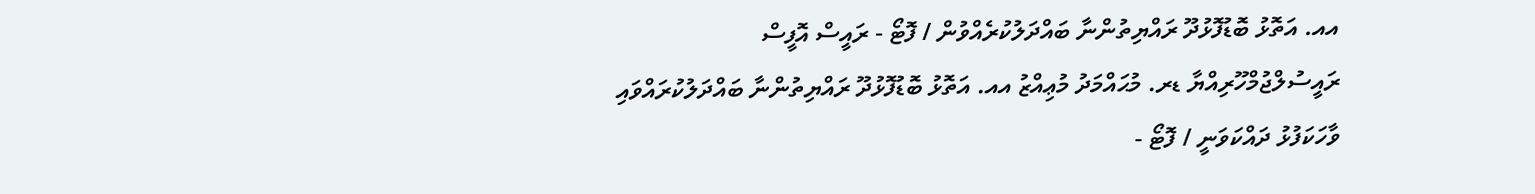އއ. އަތޮޅު ބޮޑުފޮޅުދޫ ރައްޔިތުންނާ ބައްދަލުކުރެއްވުން / ފޮޓޯ - ރައީސް އޮފީސް
ރައީސުލްޖުމްހޫރިއްޔާ ޑރ. މުޙައްމަދު މުޢިއްޒު އއ. އަތޮޅު ބޮޑުފޮޅުދޫ ރައްޔިތުންނާ ބައްދަލުކުރައްވައި ވާހަކަފުޅު ދައްކަވަނީ / ފޮޓޯ -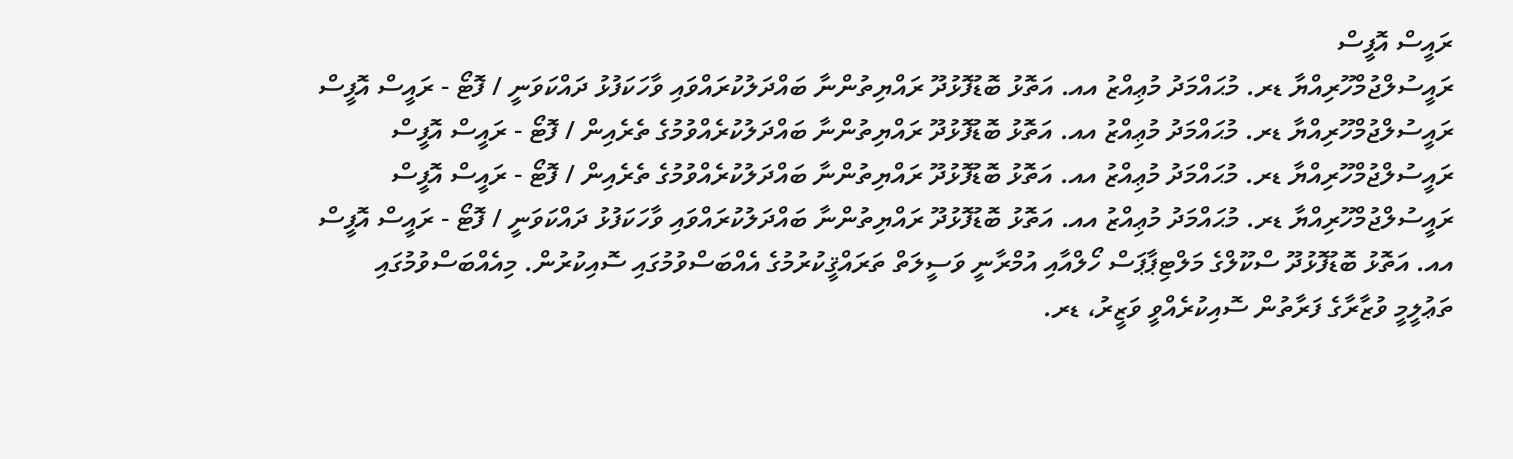ރައީސް އޮފީސް
ރައީސުލްޖުމްހޫރިއްޔާ ޑރ. މުޙައްމަދު މުޢިއްޒު އއ. އަތޮޅު ބޮޑުފޮޅުދޫ ރައްޔިތުންނާ ބައްދަލުކުރައްވައި ވާހަކަފުޅު ދައްކަވަނީ / ފޮޓޯ - ރައީސް އޮފީސް
ރައީސުލްޖުމްހޫރިއްޔާ ޑރ. މުޙައްމަދު މުޢިއްޒު އއ. އަތޮޅު ބޮޑުފޮޅުދޫ ރައްޔިތުންނާ ބައްދަލުކުރެއްވުމުގެ ތެރެއިން / ފޮޓޯ - ރައީސް އޮފީސް
ރައީސުލްޖުމްހޫރިއްޔާ ޑރ. މުޙައްމަދު މުޢިއްޒު އއ. އަތޮޅު ބޮޑުފޮޅުދޫ ރައްޔިތުންނާ ބައްދަލުކުރެއްވުމުގެ ތެރެއިން / ފޮޓޯ - ރައީސް އޮފީސް
ރައީސުލްޖުމްހޫރިއްޔާ ޑރ. މުޙައްމަދު މުޢިއްޒު އއ. އަތޮޅު ބޮޑުފޮޅުދޫ ރައްޔިތުންނާ ބައްދަލުކުރައްވައި ވާހަކަފުޅު ދައްކަވަނީ / ފޮޓޯ - ރައީސް އޮފީސް
އއ. އަތޮޅު ބޮޑުފޮޅުދޫ ސްކޫލްގެ މަލްޓިޕާޕަސް ހޯލްއާއި އުމްރާނީ ވަސީލަތް ތަރައްޤީކުރުމުގެ އެއްބަސްވުމުގައި ސޮއިކުރުން. މިއެއްބަސްވުމުގައި ތަޢުލީމީ ވުޒާރާގެ ފަރާތުން ސޮއިކުރެއްވީ ވަޒީރު، ޑރ.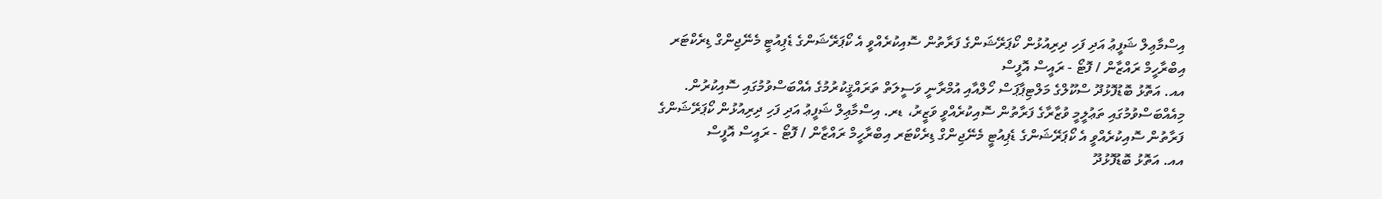އިސްމާޢިލް ޝަފީޢު އަދި ފަހި ދިރިއުޅުން ކޯޕަރޭޝަންގެ ފަރާތުން ސޮއިކުރެއްވީ އެ ކޯޕަރޭޝަންގެ ޑެޕިއުޓީ މެނޭޖިންގް ޑިރެކްޓަރ އިބްރާހީމް ރައްޒާން / ފޮޓޯ - ރައީސް އޮފީސް
އއ. އަތޮޅު ބޮޑުފޮޅުދޫ ސްކޫލްގެ މަލްޓިޕާޕަސް ހޯލްއާއި އުމްރާނީ ވަސީލަތް ތަރައްޤީކުރުމުގެ އެއްބަސްވުމުގައި ސޮއިކުރުން. މިއެއްބަސްވުމުގައި ތަޢުލީމީ ވުޒާރާގެ ފަރާތުން ސޮއިކުރެއްވީ ވަޒީރު، ޑރ. އިސްމާޢިލް ޝަފީޢު އަދި ފަހި ދިރިއުޅުން ކޯޕަރޭޝަންގެ ފަރާތުން ސޮއިކުރެއްވީ އެ ކޯޕަރޭޝަންގެ ޑެޕިއުޓީ މެނޭޖިންގް ޑިރެކްޓަރ އިބްރާހީމް ރައްޒާން / ފޮޓޯ - ރައީސް އޮފީސް
އއ. އަތޮޅު ބޮޑުފޮޅުދޫ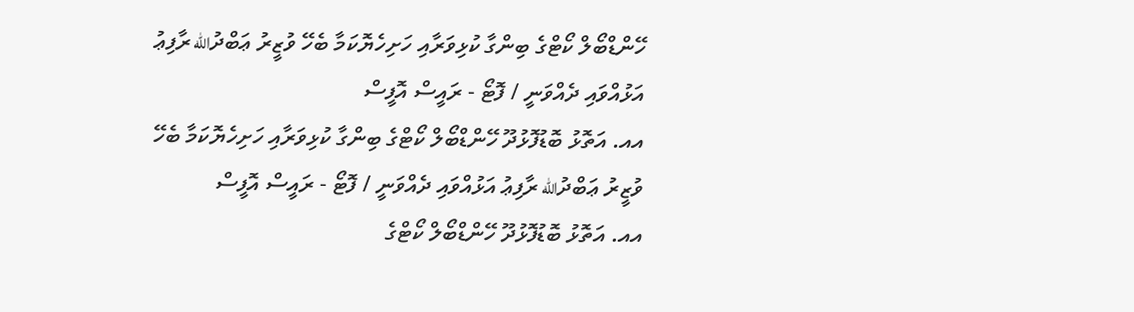ހޭންޑްބޯލް ކޯޓްގެ ބިންގާ ކުޅިވަރާއި ހަށިހެޔޮކަމާ ބެހޭ ވުޒީރު ޢަބްދުالله ރާފިޢު އަޅުއްވައި ދެއްވަނީ / ފޮޓޯ - ރައީސް އޮފީސް
އއ. އަތޮޅު ބޮޑުފޮޅުދޫ ހޭންޑްބޯލް ކޯޓްގެ ބިންގާ ކުޅިވަރާއި ހަށިހެޔޮކަމާ ބެހޭ ވުޒީރު ޢަބްދުالله ރާފިޢު އަޅުއްވައި ދެއްވަނީ / ފޮޓޯ - ރައީސް އޮފީސް
އއ. އަތޮޅު ބޮޑުފޮޅުދޫ ހޭންޑްބޯލް ކޯޓްގެ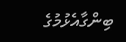ބިންގާއެޅުމުގެ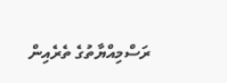ރަސްމިއްޔާތުގެ ތެރެއިން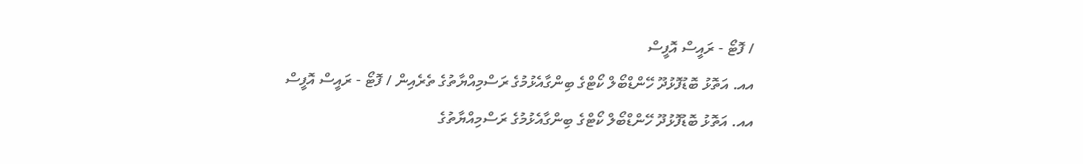/ ފޮޓޯ - ރައީސް އޮފީސް
އއ. އަތޮޅު ބޮޑުފޮޅުދޫ ހޭންޑްބޯލް ކޯޓްގެ ބިންގާއެޅުމުގެ ރަސްމިއްޔާތުގެ ތެރެއިން / ފޮޓޯ - ރައީސް އޮފީސް
އއ. އަތޮޅު ބޮޑުފޮޅުދޫ ހޭންޑްބޯލް ކޯޓްގެ ބިންގާއެޅުމުގެ ރަސްމިއްޔާތުގެ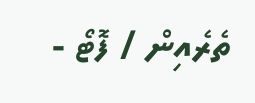ތެރެއިން / ފޮޓޯ -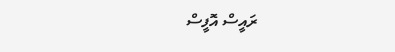ރައީސް އޮފީސް